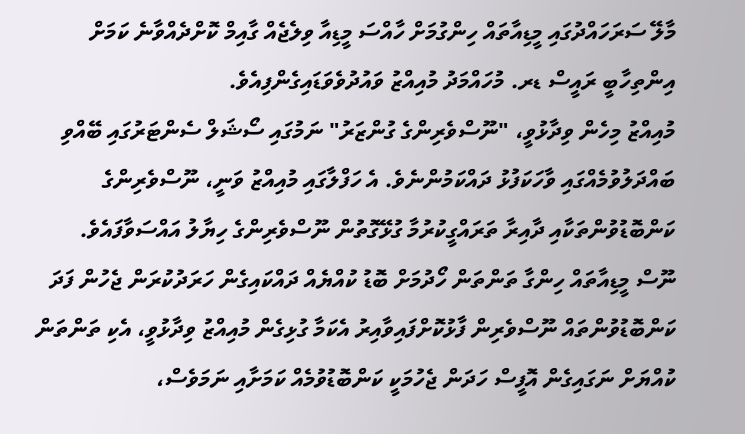މާލޭ ސަރަހައްދުގައި މީޑިއާތައް ހިންގުމަށް ހާއްސަ މީޑިއާ ވިލެޖެއް ގާއިމް ކޮށްދެއްވާނެ ކަމަށް އިންތިހާބީ ރައީސް ޑރ. މުހައްމަދު މުއިއްޒު ވައުދުވެވަޑައިގެންފިއެވެ.
މުއިއްޒު މިހެން ވިދާޅުވީ، "ނޫސްވެރިންގެ ގުންޒަރު" ނަމުގައި ސޯޝަލް ސެންޓަރުގައި ބޭއްވި ބައްދަލުވުމެއްގައި ވާހަކަފުޅު ދައްކަމުންނެވެ. އެ ހަފްލާގައި މުއިއްޒު ވަނީ، ނޫސްވެރިންގެ ކަންބޮޑުވުންތަކާއި ދާއިރާ ތަރައްގީކުރުމާ ގުޅޭގޮތުން ނޫސްވެރިންގެ ހިޔާލު އައްސަވާފައެވެ.
ނޫސް މީޑިއާތައް ހިންގާ ތަންތަން ހޯދުމަށް ބޮޑު ކުއްޔެއް ދައްކައިގެން ހަރަދުކުރަން ޖެހުން ފަދަ ކަންބޮޑުވުންތައް ނޫސްވެރިން ފާޅުކޮށްފައިވާއިރު އެކަމާ ގުޅިގެން މުއިއްޒު ވިދާޅުވީ، އެކި ތަންތަން ކުއްޔަށް ނަގައިގެން އޮފީސް ހަދަން ޖެހުމަކީ ކަންބޮޑުވުމެއް ކަމަށާއި ނަމަވެސް،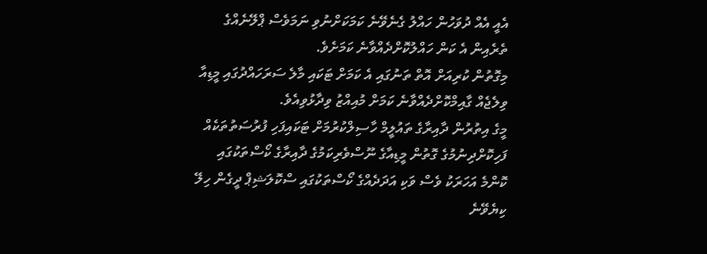އެއީ އެއް ދުވަހުން ހައްލު ގެނެވޭނެ ކަމަކަށްނުވި ނަމަވެސް ޕްލޭނެއްގެ ތެރެއިން އެ ކަން ހައްލުކޮށްދެއްވާނެ ކަމަށެވެ.
މިގޮތުން ކުރިއަށް އޮތް ތަނުގައި އެ ކަމަށް ޓަކައި މާލެ ސަރަހައްދުގައި މީޑިއާ ވިލެޖެއް ގާއިމްކޮށްދެއްވާނެ ކަމަށް މުއިއްޒު ވިދާޅުވިއެވެ.
މީގެ އިތުރުން ދާއިރާގެ ތައުލީމް ހާސިލްކުރުމަށް ޓަކައިފަހި ފުރުސަތުތަކެއް ފަހިކޮށްދިނުމުގެ ގޮތުން މީޑިއާގެ ނޫސްވެރިކަމުގެ ދާއިރާގެ ކޯސްތަކުގައި ކޮންމެ އަހަރަކު ވެސް ވަކި އަދަދެއްގެ ކޯސްތަކުގައި ސްކޮލަޝިޕް ދީގެން ހިލޭ ކިޔެވޭނެ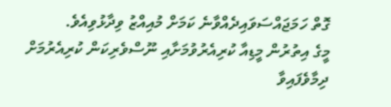ގޮތް ހަމަޖައްސަވައިދެއްވާނެ ކަމަށް މުއިއްޒު ވިދާޅުވިއެވެ.
މީގެ އިތުރުން މީޑިއާ ކުރިއެރުވުމަށާއި ނޫސްވެރިކަން ކުރިއެރުމަށް ދިމާވެފައިވާ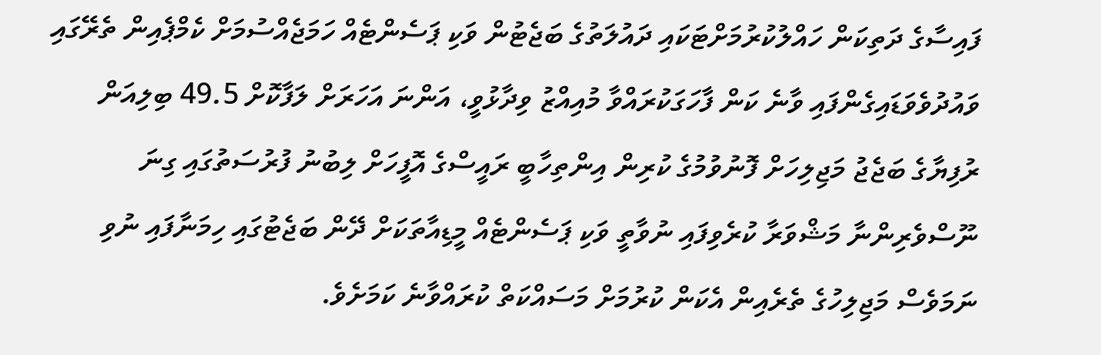ފައިސާގެ ދަތިކަން ހައްލުކުރުމަށްޓަކައި ދައުލަތުގެ ބަޖެޓުން ވަކި ޕަސެންޓެއް ހަމަޖެއްސުމަށް ކެމްޕެއިން ތެރޭގައި ވައުދުވެވަޑައިގެންފައި ވާނެ ކަން ފާހަގަކުރައްވާ މުއިއްޒު ވިދާޅުވީ، އަންނަ އަހަރަށް ލަފާކޮށް 49.5 ބިލިއަން ރުފިޔާގެ ބަޖެޖު މަޖިލިހަށް ފޮނުވުމުގެ ކުރިން އިންތިހާބީ ރައީސްގެ އޮފީހަށް ލިބުނު ފުރުސަތުގައި ގިނަ ނޫސްވެރިންނާ މަޝްވަރާ ކުރެވިފައި ނުވާތީ ވަކި ޕަސެންޓެއް މީޑިއާތަކަށް ދޭން ބަޖެޓުގައި ހިމަނާފައި ނުވި ނަމަވެސް މަޖިލިހުގެ ތެރެއިން އެކަން ކުރުމަށް މަސައްކަތް ކުރައްވާނެ ކަމަށެވެ.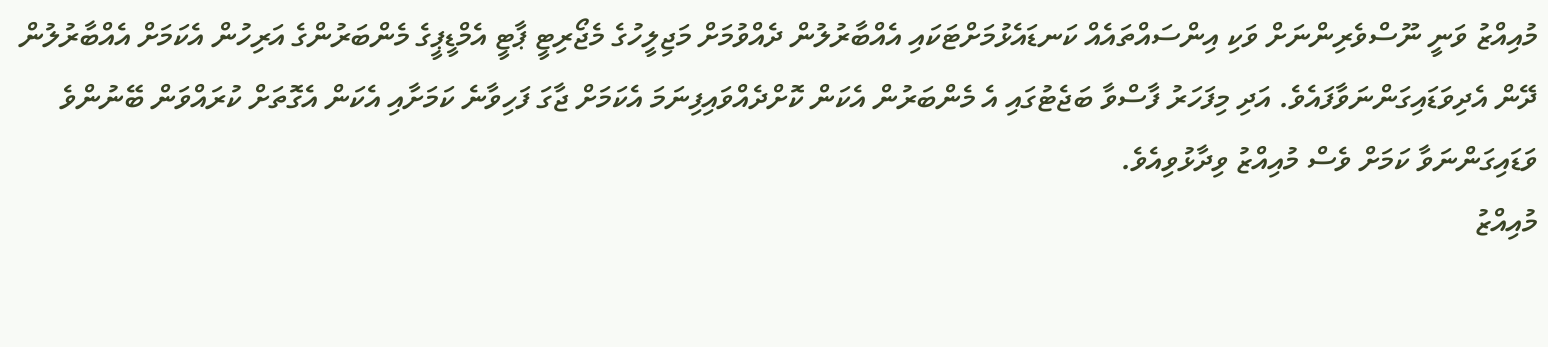މުއިއްޒު ވަނީ ނޫސްވެރިންނަށް ވަކި އިންސައްތައެއް ކަނޑައެޅުމަށްޓަކައި އެއްބާރުލުން ދެއްވުމަށް މަޖިލީހުގެ މެޖޯރިޓީ ޕާޓީ އެމްޑީޕީގެ މެންބަރުންގެ އަރިހުން އެކަމަށް އެއްބާރުލުން ދޭން އެދިވަޑައިގަންނަވާފައެވެ. އަދި މިފަހަރު ފާސްވާ ބަޖެޓުގައި އެ މެންބަރުން އެކަން ކޮށްދެއްވައިފިނަމަ އެކަމަށް ޖާގަ ފަހިވާނެ ކަމަށާއި އެކަން އެގޮތަށް ކުރައްވަން ބޭނުންވެ ވަޑައިގަންނަވާ ކަމަށް ވެސް މުއިއްޒު ވިދާޅުވިއެވެ.
މުއިއްޒު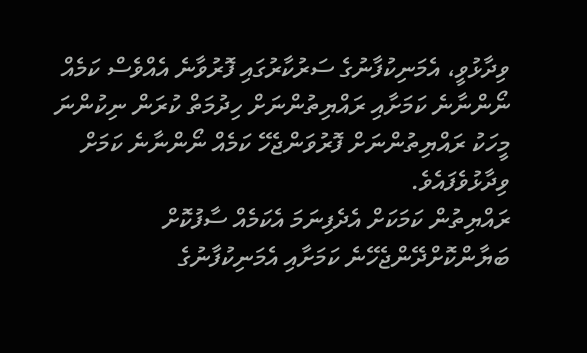ވިދާޅުވީ، އެމަނިކުފާނުގެ ސަރުކާރުގައި ފޮރުވާނެ އެއްވެސް ކަމެއް ނޯންނާނެ ކަމަށާއި ރައްޔިތުންނަށް ހިދުމަތް ކުރަން ނިކުންނަ މީހަކު ރައްޔިތުންނަށް ފޮރުވަންޖެހޭ ކަމެއް ނޯންނާނެ ކަމަށް ވިދާޅުވެފައެވެ.
ރައްޔިތުން ކަމަކަށް އެދެފިނަމަ އެކަމެއް ސާފުކޮށް ބަޔާންކޮށްދޭންޖެހޭނެ ކަމަށާއި އެމަނިކުފާނުގެ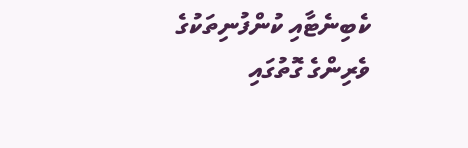ކެބިނެޓާއި ކުންފުނިތަކުގެ ވެރިންގެ ގޮތުގައި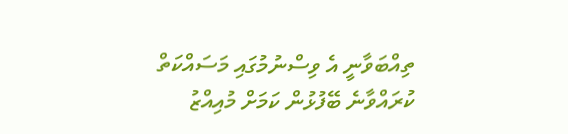ތިއްބަވާނީ އެ ވިސްނުމުގައި މަސައްކަތް ކުރައްވާނެ ބޭފުޅުން ކަމަށް މުއިއްޒު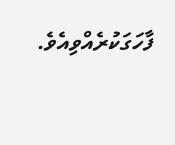ފާހަގަކުރެއްވިއެވެ.